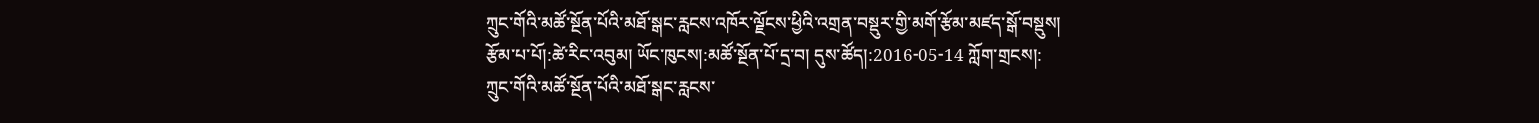ཀྲུང་གོའི་མཚོ་སྔོན་པོའི་མཐོ་སྒང་རླངས་འཁོར་ལྗོངས་ཕྱིའི་འགྲན་བསྡུར་གྱི་མགོ་རྩོམ་མཛད་སྒོ་བསྡུས།
རྩོམ་པ་པོ།:ཚེ་རིང་འབུམ། ཡོང་ཁུངས།:མཚོ་སྔོན་པོ་དྲ་བ། དུས་ཚོད།:2016-05-14 ཀློག་གྲངས།:
ཀྲུང་གོའི་མཚོ་སྔོན་པོའི་མཐོ་སྒང་རླངས་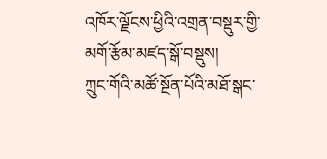འཁོར་ལྗོངས་ཕྱིའི་འགྲན་བསྡུར་གྱི་མགོ་རྩོམ་མཛད་སྒོ་བསྡུས།
ཀྲུང་གོའི་མཚོ་སྔོན་པོའི་མཐོ་སྒང་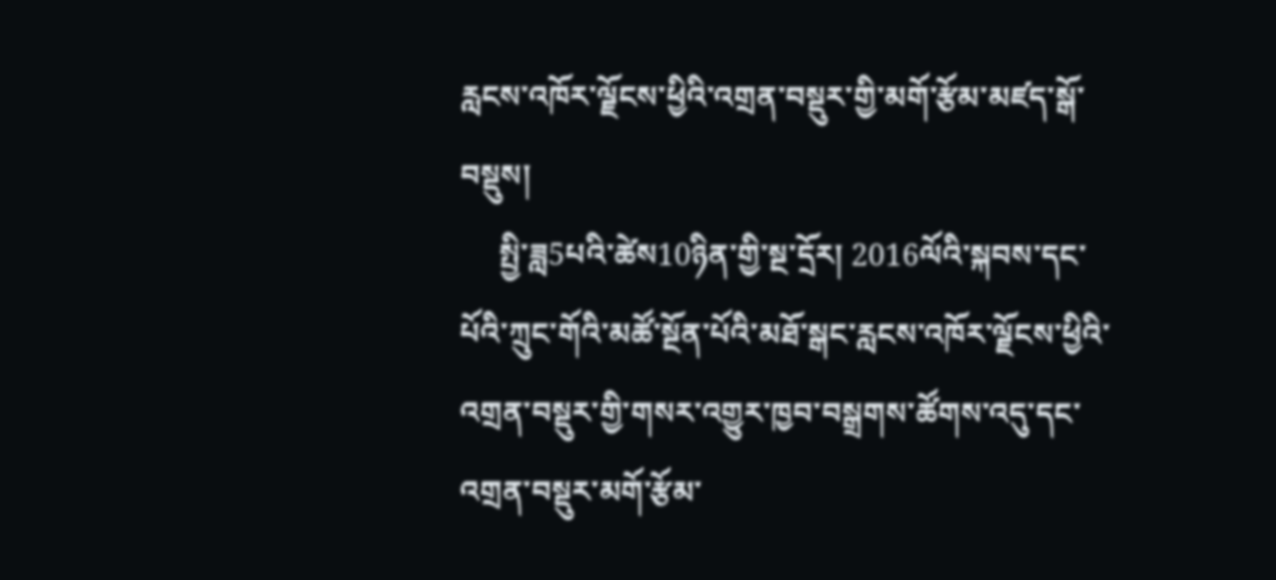རླངས་འཁོར་ལྗོངས་ཕྱིའི་འགྲན་བསྡུར་གྱི་མགོ་རྩོམ་མཛད་སྒོ་བསྡུས།
     སྤྱི་ཟླ5པའི་ཚེས10ཉིན་གྱི་སྔ་དྲོར། 2016ལོའི་སྐབས་དང་པོའི་ཀྲུང་གོའི་མཚོ་སྔོན་པོའི་མཐོ་སྒང་རླངས་འཁོར་ལྗོངས་ཕྱིའི་འགྲན་བསྡུར་གྱི་གསར་འགྱུར་ཁྱབ་བསྒྲགས་ཚོགས་འདུ་དང་འགྲན་བསྡུར་མགོ་རྩོམ་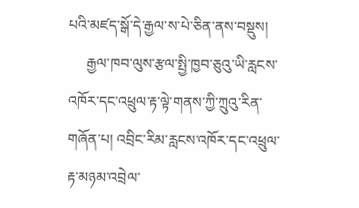པའི་མཛད་སྒོ་དེ་རྒྱལ་ས་པེ་ཅིན་ནས་བསྡུས།
     རྒྱལ་ཁབ་ལུས་རྩལ་སྤྱི་ཁྱབ་ཅུའུ་ཡི་རླངས་འཁོར་དང་འཕྲུལ་རྟ་ལྟེ་གནས་ཀྱི་ཀྲུའུ་རིན་གཞོན་པ། འབྲིང་རིམ་རླངས་འཁོར་དང་འཕྲུལ་རྟ་མཉམ་འབྲེལ་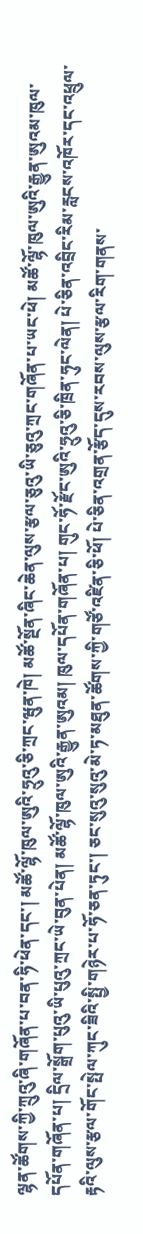ལྷན་ཚོགས་ཀྱི་ཀྲུའུ་ཞི་གཞོན་པ་བན་ཧི་ཕེན་དང་། མཚོ་ལྷོ་ཁུལ་ཨུའི་ཧྲུའུ་ཅི་ཀྲང་ཝུན་ཁེ། མཚོ་སྔོན་ཞིང་ཆེན་ལུས་རྩལ་ཅུའུ་ཡི་ཅུའུ་ཀྲང་གཞོན་པ་ཡང་ཕེ། མཚོ་ལྷོ་ཁུལ་ཨུའི་རྒྱུན་ཨུའམ་ཁུལ་དཔོན་གཞོན་པ། དྲིལ་སྒྲོག་པུའུ་ཡི་པུའུ་ཀྲང་ཡེ་བུན་པེན། མཚོ་ལྷོ་ཁུལ་ཨུའི་རྒྱུན་ཨུའམ། ཁུལ་དཔོན་གཞོན་པ། གུང་ཧོ་རྫོང་ཨུའི་ཧྲུའུ་ཅི་ཁྲིན་ཧུང་ལེན། པེ་ཅིན་འབྲིང་རིམ་རླངས་འཁོར་དང་འཕྲུལ་རྟའི་ལུས་རྩལ་གོང་སྤེལ་ཀུང་ཟིའི་སྤྱི་གཉེར་པ་ཧོ་ཅན་ཏུང་། ཅང་སུའུ་སུའུ་མེ་ཏ་མཐུན་ཚོགས་ཀྱི་གཙོ་འཛིན་ཅི་ཕོ། པེ་ཅིན་འགྲན་རྩོད་དུས་རབས་ལུས་རྩལ་རིག་གནས་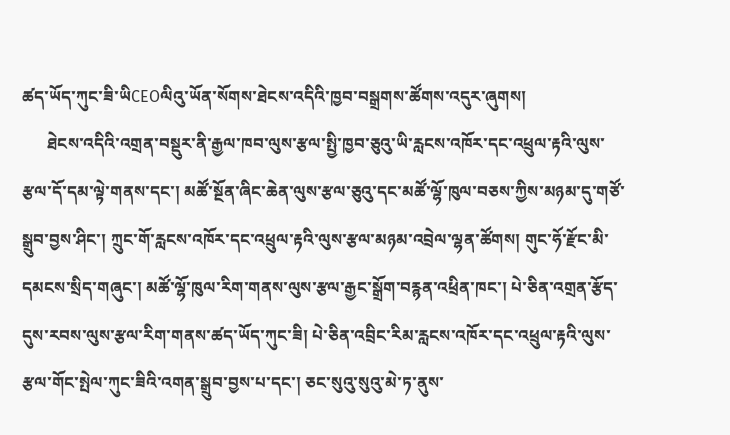ཚད་ཡོད་ཀུང་ཟི་ཡིCEOལིའུ་ཡོན་སོགས་ཐེངས་འདིའི་ཁྱབ་བསྒྲགས་ཚོགས་འདུར་ཞུགས།
      ཐེངས་འདིའི་འགྲན་བསྡུར་ནི་རྒྱལ་ཁབ་ལུས་རྩལ་སྤྱི་ཁྱབ་ཅུའུ་ཡི་རླངས་འཁོར་དང་འཕྲུལ་རྟའི་ལུས་རྩལ་དོ་དམ་ལྟེ་གནས་དང་། མཚོ་སྔོན་ཞིང་ཆེན་ལུས་རྩལ་ཅུའུ་དང་མཚོ་ལྷོ་ཁུལ་བཅས་ཀྱིས་མཉམ་དུ་གཙོ་སྒྲུབ་བྱས་ཤིང་། ཀྲུང་གོ་རླངས་འཁོར་དང་འཕྲུལ་རྟའི་ལུས་རྩལ་མཉམ་འབྲེལ་ལྷན་ཚོགས། གུང་ཧོ་རྫོང་མི་དམངས་སྲིད་གཞུང་། མཚོ་ལྷོ་ཁུལ་རིག་གནས་ལུས་རྩལ་རྒྱང་སྒྲོག་བརྙན་འཕྲིན་ཁང་། པེ་ཅིན་འགྲན་རྩོད་དུས་རབས་ལུས་རྩལ་རིག་གནས་ཚད་ཡོད་ཀུང་ཟི། པེ་ཅིན་འབྲིང་རིམ་རླངས་འཁོར་དང་འཕྲུལ་རྟའི་ལུས་རྩལ་གོང་སྤེལ་ཀུང་ཟིའི་འགན་སྒྲུབ་བྱས་པ་དང་། ཅང་སུའུ་སུའུ་མེ་ཏ་ནུས་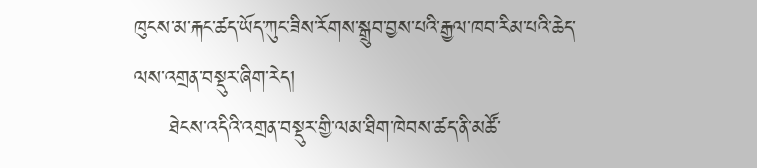ཁུངས་མ་རྐང་ཚད་ཡོད་ཀུང་ཟིས་རོགས་སྒྲུབ་བྱས་པའི་རྒྱལ་ཁབ་རིམ་པའི་ཆེད་ལས་འགྲན་བསྡུར་ཞིག་རེད།
     ཐེངས་འདིའི་འགྲན་བསྡུར་གྱི་ལམ་ཐིག་ཁེབས་ཚད་ནི་མཚོ་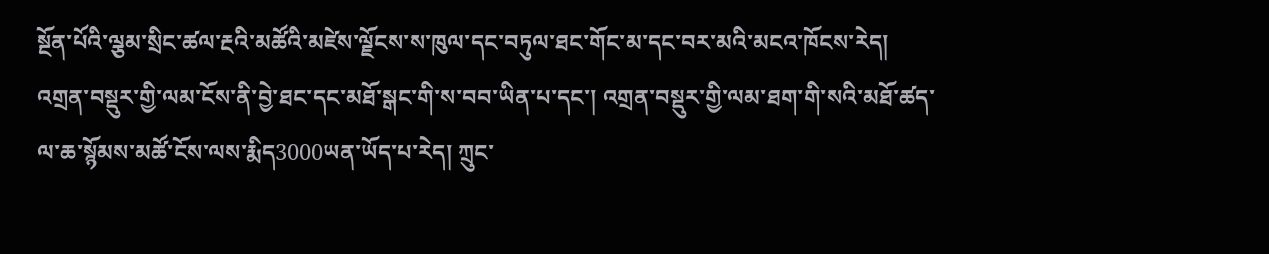སྔོན་པོའི་ལྕམ་སྲིང་ཚལ་རྔའི་མཚོའི་མཛེས་ལྗོངས་ས་ཁུལ་དང་བཏུལ་ཐང་གོང་མ་དང་བར་མའི་མངའ་ཁོངས་རེད། འགྲན་བསྡུར་གྱི་ལམ་ངོས་ནི་བྱེ་ཐང་དང་མཐོ་སྒང་གི་ས་བབ་ཡིན་པ་དང་། འགྲན་བསྡུར་གྱི་ལམ་ཐག་གི་སའི་མཐོ་ཚད་ལ་ཆ་སྙོམས་མཚོ་ངོས་ལས་རྨིད3000ཡན་ཡོད་པ་རེད། ཀྲུང་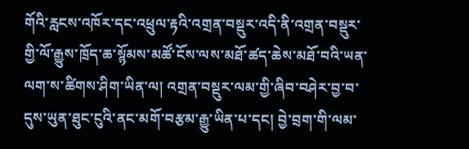གོའི་རླངས་འཁོར་དང་འཕྲུལ་རྟའི་འགྲན་བསྡུར་འདི་ནི་འགྲན་བསྡུར་གྱི་ལོ་རྒྱུས་ཁྲོད་ཆ་སྙོམས་མཚོ་ངོས་ལས་མཐོ་ཚད་ཆེས་མཐོ་བའི་ཡན་ལག་ས་ཚིགས་ཤིག་ཡིན་ལ། འགྲན་བསྡུར་ལམ་གྱི་ཞིབ་བཤེར་བྱ་བ་དུས་ཡུན་ཐུང་ངུའི་ནང་མགོ་བརྩམ་རྒྱུ་ཡིན་པ་དང། བྱེ་བྲག་གི་ལམ་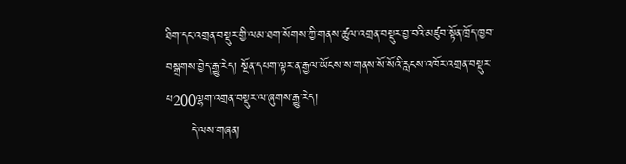ཐིག་དང་འགྲན་བསྡུར་གྱི་ལམ་ཐག་སོགས་ཀྱི་གནས་ཚུལ་འགྲན་བསྡུར་བྱ་བའི་མཛུབ་སྟོན་ཁྲོད་ཁྱབ་བསྒྲགས་བྱེད་རྒྱུ་རེད། སྔོན་དཔག་ལྟར་ན་རྒྱལ་ཡོངས་ས་གནས་སོ་སོའི་རླངས་འཁོར་འགྲན་བསྡུར་པ200ལྷག་འགྲན་བསྡུར་ལ་ཞུགས་རྒྱུ་རེད།
      དེ་ལས་གཞན།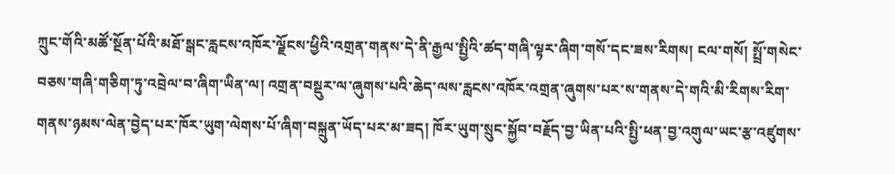ཀྲུང་གོའི་མཚོ་སྔོན་པོའི་མཐོ་སྒང་རླངས་འཁོར་ལྗོངས་ཕྱིའི་འགྲན་གནས་དེ་ནི་རྒྱལ་སྤྱིའི་ཚད་གཞི་ལྟར་ཞིག་གསོ་དང་ཟས་རིགས། ངལ་གསོ། སྤྲོ་གསེང་བཅས་གཞི་གཅིག་ཏུ་འབྲེལ་བ་ཞིག་ཡིན་ལ། འགྲན་བསྡུར་ལ་ཞུགས་པའི་ཆེད་ལས་རླངས་འཁོར་འགྲན་ཞུགས་པར་ས་གནས་དེ་གའི་མི་རིགས་རིག་གནས་ཉམས་ལེན་བྱེད་པར་ཁོར་ཡུག་ལེགས་པོ་ཞིག་བསྐྲུན་ཡོད་པར་མ་ཟད། ཁོར་ཡུག་སྲུང་སྐྱོབ་བརྗོད་བྱ་ཡིན་པའི་སྤྱི་ཕན་བྱ་འགུལ་ཡང་རྩ་འཛུགས་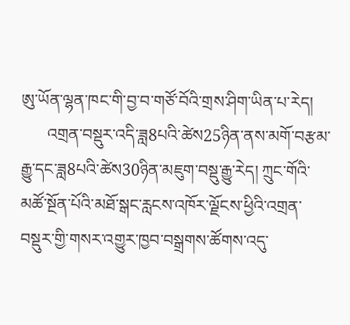ཨུ་ཡོན་ལྷན་ཁང་གི་བྱ་བ་གཙོ་བོའི་གྲས་ཤིག་ཡིན་པ་རེད།
      འགྲན་བསྡུར་འདི་ཟླ8པའི་ཚེས25ཉིན་ནས་མགོ་བརྩམ་རྒྱུ་དང་ཟླ8པའི་ཚེས30ཉིན་མཇུག་བསྡུ་རྒྱུ་རེད། ཀྲུང་གོའི་མཚོ་སྔོན་པོའི་མཐོ་སྒང་རླངས་འཁོར་ལྗོངས་ཕྱིའི་འགྲན་བསྡུར་གྱི་གསར་འགྱུར་ཁྱབ་བསྒྲགས་ཚོགས་འདུ་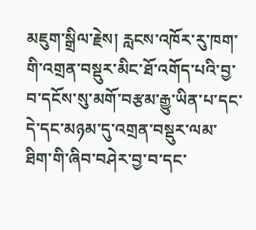མཇུག་སྒྲིལ་རྗེས། རླངས་འཁོར་རུ་ཁག་གི་འགྲན་བསྡུར་མིང་ཐོ་འགོད་པའི་བྱ་བ་དངོས་སུ་མགོ་བརྩམ་རྒྱུ་ཡིན་པ་དང་དེ་དང་མཉམ་དུ་འགྲན་བསྡུར་ལམ་ཐིག་གི་ཞིབ་བཤེར་བྱ་བ་དང་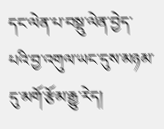དང་ལེན་པ་བསྡུ་ལེན་བྱེད་པའི་བྱ་འགུལ་ཡང་དུས་མཉམ་དུ་མགོ་རྩོམ་རྒྱུ་རེད།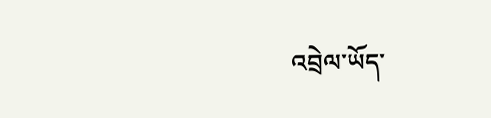འབྲེལ་ཡོད་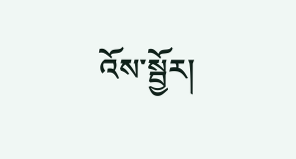འོས་སྦྱོར།